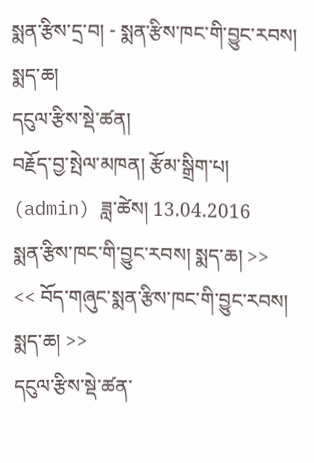སྨན་རྩིས་དྲ་བ། - སྨན་རྩིས་ཁང་གི་བྱུང་རབས། སྨད་ཆ།
དངུལ་རྩིས་སྡེ་ཚན།
བརྗོད་བྱ་སྤེལ་མཁན། རྩོམ་སྒྲིག་པ། (admin) ཟླ་ཚེས། 13.04.2016
སྨན་རྩིས་ཁང་གི་བྱུང་རབས། སྨད་ཆ། >>
<< བོད་གཞུང་སྨན་རྩིས་ཁང་གི་བྱུང་རབས། སྨད་ཆ། >>
དངུལ་རྩིས་སྡེ་ཚན་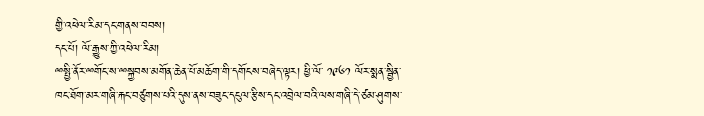གྱི་འཕེལ་རིམ་དང་གནས་བབས།
དང་པོ། ལོ་རྒྱུས་ཀྱི་འཕེལ་རིམ།
ྋསྤྱི་ནོར་ྋགོང་ས་ྋསྐྱབས་མགོན་ཆེན་པོ་མཆོག་གི་དགོངས་བཞེད་ལྟར། ཕྱི་ལོ་ ༡༩༦༡ ལོར་སྨན་སྦྱིན་ཁང་ཐོག་མར་གཞི་རྐང་བཙུགས་པའི་དུས་ནས་བཟུང་དངུལ་རྩིས་དང་འབྲེལ་བའི་ལས་གཞི་དེ་ཙམ་ཤུགས་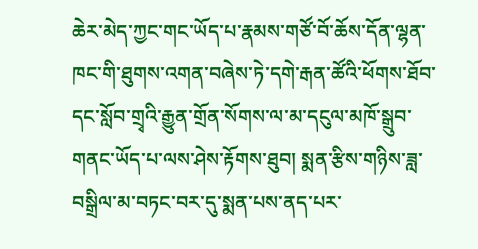ཆེར་མེད་ཀྱང་གང་ཡོད་པ་རྣམས་གཙོ་བོ་ཆོས་དོན་ལྷན་ཁང་གི་ཐུགས་འགན་བཞེས་ཏེ་དགེ་རྒན་ཚོའི་ཕོགས་ཐོབ་དང་སློབ་གྲྭའི་རྒྱུན་གྲོན་སོགས་ལ་མ་དངུལ་མཁོ་སྒྲུབ་གནང་ཡོད་པ་ལས་ཤེས་རྟོགས་ཐུབ། སྨན་རྩིས་གཉིས་ཟླ་བསྒྲིལ་མ་བཏང་བར་དུ་སྨན་པས་ནད་པར་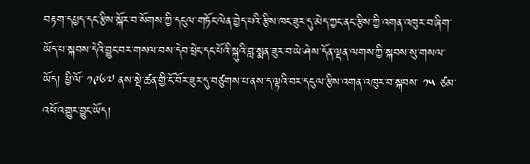བརྟག་དཔྱད་དང་རྩིས་སྐོར་བ་སོགས་ཀྱི་དངུལ་གཏོང་ལེན་བྱེད་པའི་རྩིས་ཁང་ཟུར་དུ་མེད་ཀྱང་ནང་རྩིས་ཀྱི་འགན་འཁུར་བ་ཞིག་ཡོད་པ་སྐབས་དེའི་བྱུང་བར་གསལ་བས་དེབ་ཕྲེང་དང་པོའི་སྐུའི་བླ་སྨན་ཟུར་བ་ཡེ་ཤེས་དོན་ལྡན་ལགས་ཀྱི་སྐབས་སུ་གསལ་ཡོད། ཕྱི་ལོ་ ༡༩༦༧ ནས་སྡེ་ཚན་གྱི་ངོ་བོར་ཟུར་དུ་བཙུགས་པ་ནས་ད་ལྟའི་བར་དངུལ་རྩིས་འགན་འཁུར་བ་སྐབས་ ༡༥ ཙམ་འཕོ་འགྱུར་བྱུང་ཡོད།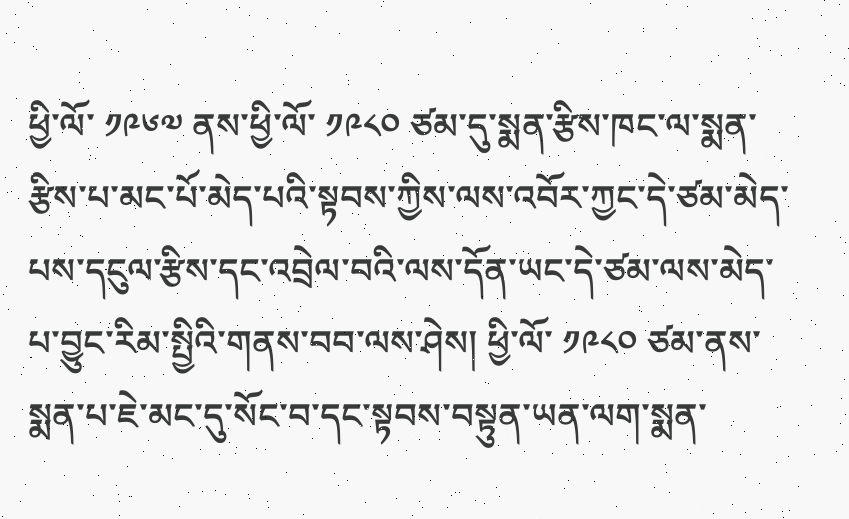ཕྱི་ལོ་ ༡༩༦༧ ནས་ཕྱི་ལོ་ ༡༩༨༠ ཙམ་དུ་སྨན་རྩིས་ཁང་ལ་སྨན་རྩིས་པ་མང་པོ་མེད་པའི་སྟབས་ཀྱིས་ལས་འབོར་ཀྱང་དེ་ཙམ་མེད་པས་དངུལ་རྩིས་དང་འབྲེལ་བའི་ལས་དོན་ཡང་དེ་ཙམ་ལས་མེད་པ་བྱུང་རིམ་སྤྱིའི་གནས་བབ་ལས་ཤེས། ཕྱི་ལོ་ ༡༩༨༠ ཙམ་ནས་སྨན་པ་ཇེ་མང་དུ་སོང་བ་དང་སྟབས་བསྟུན་ཡན་ལག་སྨན་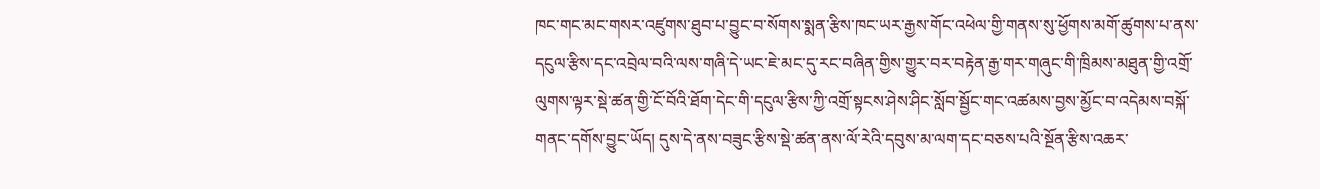ཁང་གང་མང་གསར་འཛུགས་ཐུབ་པ་བྱུང་བ་སོགས་སྨན་རྩིས་ཁང་ཡར་རྒྱས་གོང་འཕེལ་གྱི་གནས་སུ་ཕྱོགས་མགོ་ཚུགས་པ་ནས་དངུལ་རྩིས་དང་འབྲེལ་བའི་ལས་གཞི་དེ་ཡང་ཇེ་མང་དུ་རང་བཞིན་གྱིས་གྱུར་བར་བརྟེན་རྒྱ་གར་གཞུང་གི་ཁྲིམས་མཐུན་གྱི་འགྲོ་ལུགས་ལྟར་སྡེ་ཚན་གྱི་ངོ་བོའི་ཐོག་དེང་གི་དངུལ་རྩིས་ཀྱི་འགྲོ་སྟངས་ཤེས་ཤིང་སློབ་སྦྱོང་གང་འཚམས་བྱས་མྱོང་བ་འདེམས་བསྐོ་གནང་དགོས་བྱུང་ཡོད། དུས་དེ་ནས་བཟུང་རྩིས་སྡེ་ཚན་ནས་ལོ་རེའི་དབུས་མ་ལག་དང་བཅས་པའི་སྔོན་རྩིས་འཆར་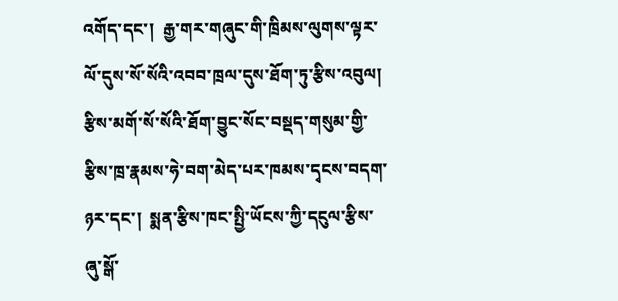འགོད་དང་།  རྒྱ་གར་གཞུང་གི་ཁྲིམས་ལུགས་ལྟར་ལོ་དུས་སོ་སོའི་འབབ་ཁྲལ་དུས་ཐོག་ཏུ་རྩིས་འབུལ། རྩིས་མགོ་སོ་སོའི་ཐོག་བྱུང་སོང་བསྡད་གསུམ་གྱི་རྩིས་ཁྲ་རྣམས་ཧེ་བག་མེད་པར་ཁམས་དྭངས་བདག་ཉར་དང་།  སྨན་རྩིས་ཁང་སྤྱི་ཡོངས་ཀྱི་དངུལ་རྩིས་ཞུ་སྒོ་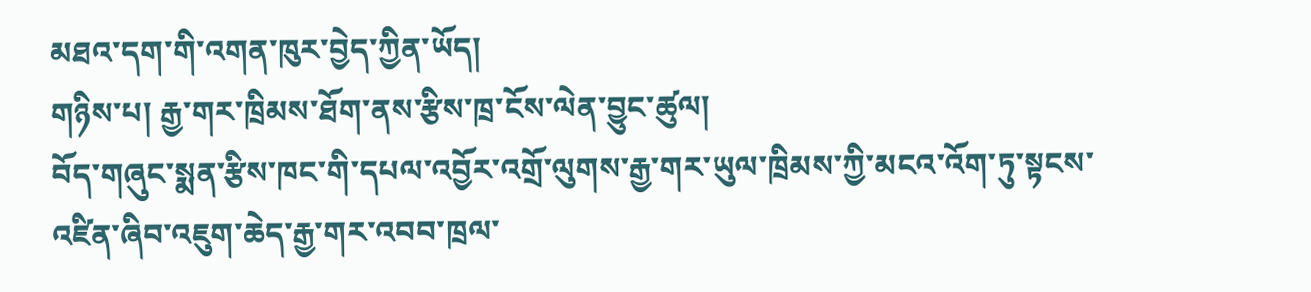མཐའ་དག་གི་འགན་ཁུར་བྱེད་ཀྱིན་ཡོད།
གཉིས་པ། རྒྱ་གར་ཁྲིམས་ཐོག་ནས་རྩིས་ཁྲ་ངོས་ལེན་བྱུང་ཚུལ།
བོད་གཞུང་སྨན་རྩིས་ཁང་གི་དཔལ་འབྱོར་འགྲོ་ལུགས་རྒྱ་གར་ཡུལ་ཁྲིམས་ཀྱི་མངའ་འོག་ཏུ་སྟངས་འཛིན་ཞིབ་འཇུག་ཆེད་རྒྱ་གར་འབབ་ཁྲལ་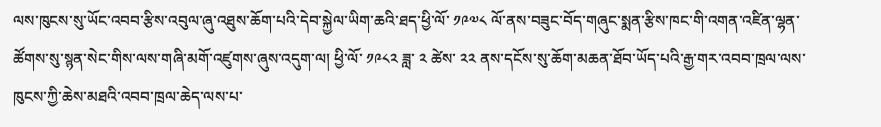ལས་ཁུངས་སུ་ཡོང་འབབ་རྩིས་འབུལ་ཞུ་འཐུས་ཆོག་པའི་དེབ་སྐྱེལ་ཡིག་ཆའི་ཐད་ཕྱི་ལོ་ ༡༩༧༨ ལོ་ནས་བཟུང་བོད་གཞུང་སྨན་རྩིས་ཁང་གི་འགན་འཛིན་ལྷན་ཚོགས་སུ་སྙན་སེང་གིས་ལས་གཞི་མགོ་འཛུགས་ཞུས་འདུག་ལ། ཕྱི་ལོ་ ༡༩༨༢ ཟླ་ ༢ ཚེས་ ༢༢ ནས་དངོས་སུ་ཆོག་མཆན་ཐོབ་ཡོད་པའི་རྒྱ་གར་འབབ་ཁྲལ་ལས་ཁུངས་ཀྱི་ཆེས་མཐའི་འབབ་ཁྲལ་ཆེད་ལས་པ་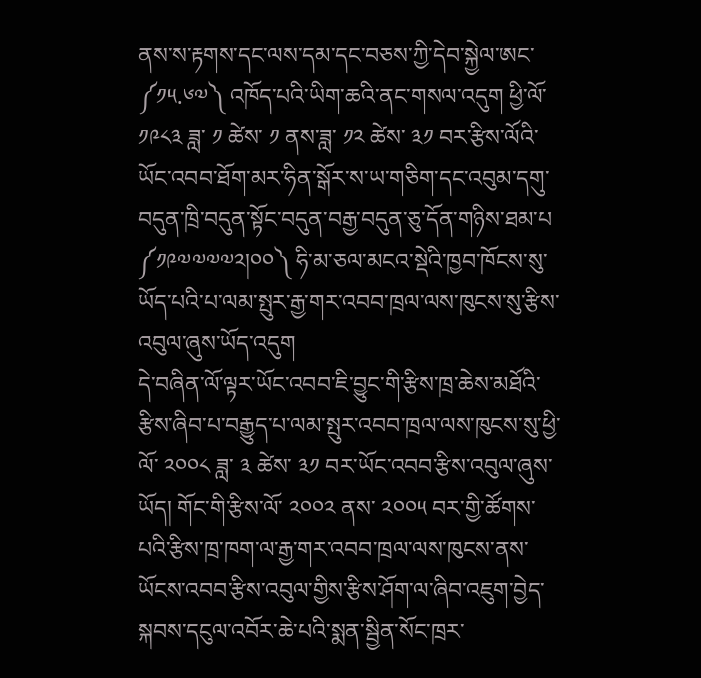ནས་ས་རྟགས་དང་ལས་དམ་དང་བཅས་ཀྱི་དེབ་སྐྱེལ་ཨང་ ༼༡༥.༦༧༽ འཁོད་པའི་ཡིག་ཆའི་ནང་གསལ་འདུག ཕྱི་ལོ་ ༡༩༨༣ ཟླ་ ༡ ཚེས་ ༡ ནས་ཟླ་ ༡༢ ཚེས་ ༣༡ བར་རྩིས་ལོའི་ཡོང་འབབ་ཐོག་མར་ཧིན་སྒོར་ས་ཡ་གཅིག་དང་འབུམ་དགུ་བདུན་ཁྲི་བདུན་སྟོང་བདུན་བརྒྱ་བདུན་ཅུ་དོན་གཉིས་ཐམ་པ ༼༡༩༧༧༧༧༢།༠༠༽ ཧི་མ་ཅལ་མངའ་སྡེའི་ཁྱབ་ཁོངས་སུ་ཡོད་པའི་པ་ལམ་སྤུར་རྒྱ་གར་འབབ་ཁྲལ་ལས་ཁུངས་སུ་རྩིས་འབུལ་ཞུས་ཡོད་འདུག
དེ་བཞིན་ལོ་ལྟར་ཡོང་འབབ་ཇི་བྱུང་གི་རྩིས་ཁྲ་ཆེས་མཐོའི་རྩིས་ཞིབ་པ་བརྒྱུད་པ་ལམ་སྤུར་འབབ་ཁྲལ་ལས་ཁུངས་སུ་ཕྱི་ལོ་ ༢༠༠༨ ཟླ་ ༣ ཚེས་ ༣༡ བར་ཡོང་འབབ་རྩིས་འབུལ་ཞུས་ཡོད། གོང་གི་རྩིས་ལོ་ ༢༠༠༢ ནས་ ༢༠༠༥ བར་གྱི་ཚོགས་པའི་རྩིས་ཁྲ་ཁག་ལ་རྒྱ་གར་འབབ་ཁྲལ་ལས་ཁུངས་ནས་ཡོངས་འབབ་རྩིས་འབུལ་གྱིས་རྩིས་ཤོག་ལ་ཞིབ་འཇུག་བྱེད་སྐབས་དངུལ་འབོར་ཆེ་པའི་སྨན་སྦྱིན་སོང་ཁྲར་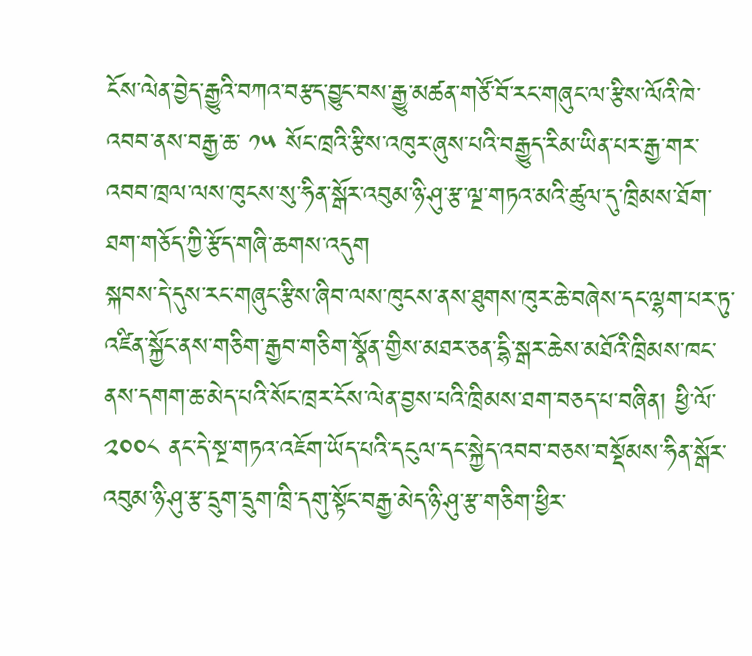ངོས་ལེན་བྱེད་རྒྱུའི་བཀའ་བརྩད་བྱུང་བས་རྒྱུ་མཚན་གཙོ་བོ་རང་གཞུང་ལ་རྩིས་ལོའི་ཁེ་འབབ་ནས་བརྒྱ་ཆ་ ༡༥ སོང་ཁྲའི་རྩིས་འཁུར་ཞུས་པའི་བརྒྱུད་རིམ་ཡིན་པར་རྒྱ་གར་འབབ་ཁྲལ་ལས་ཁུངས་སུ་ཧིན་སྒོར་འབུམ་ཉི་ཤུ་རྩ་ལྔ་གཏའ་མའི་ཚུལ་དུ་ཁྲིམས་ཐོག་ཐག་གཅོད་ཀྱི་རྩོད་གཞི་ཆགས་འདུག
སྐབས་དེ་དུས་རང་གཞུང་རྩིས་ཞིབ་ལས་ཁུངས་ནས་ཐུགས་ཁུར་ཆེ་བཞེས་དང་ལྷག་པར་ཏུ་འཛིན་སྐྱོང་ནས་གཅིག་རྒྱབ་གཅིག་སྣོན་གྱིས་མཐར་ཅན་དྷི་སྒར་ཆེས་མཐོའི་ཁྲིམས་ཁང་ནས་དགག་ཆ་མེད་པའི་སོང་ཁྲར་ངོས་ལེན་བྱས་པའི་ཁྲིམས་ཐག་བཅད་པ་བཞིན། ཕྱི་ལོ་ ༢༠༠༨ ནང་དེ་སྔ་གཏའ་འཇོག་ཡོད་པའི་དངུལ་དང་སྐྱེད་འབབ་བཅས་བསྡོམས་ཧིན་སྒོར་འབུམ་ཉི་ཤུ་རྩ་དྲུག་དྲུག་ཁྲི་དགུ་སྟོང་བརྒྱ་མེད་ཉི་ཤུ་རྩ་གཅིག་ཕྱིར་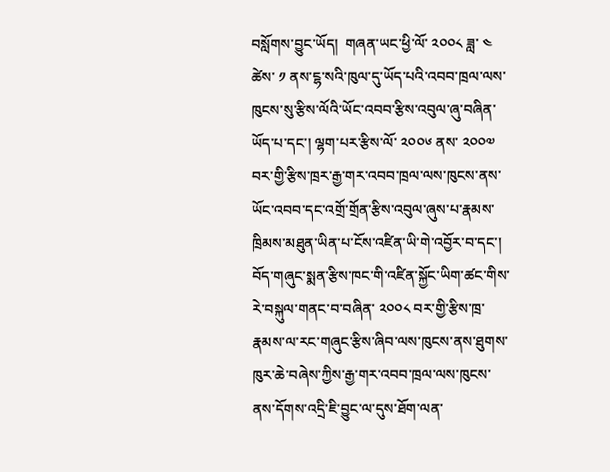བསློགས་བྱུང་ཡོད།  གཞན་ཡང་ཕྱི་ལོ་ ༢༠༠༨ ཟླ་ ༤ ཚེས་ ༡ ནས་ངྷ་སའི་ཁུལ་དུ་ཡོད་པའི་འབབ་ཁྲལ་ལས་ཁུངས་སུ་རྩིས་ལོའི་ཡོང་འབབ་རྩིས་འབུལ་ཞུ་བཞིན་ཡོད་པ་དང་། ལྷག་པར་རྩིས་ལོ་ ༢༠༠༦ ནས་ ༢༠༠༧ བར་གྱི་རྩིས་ཁྲར་རྒྱ་གར་འབབ་ཁྲལ་ལས་ཁུངས་ནས་ཡོང་འབབ་དང་འགྲོ་གྲོན་རྩིས་འབུལ་ཞུས་པ་རྣམས་ཁྲིམས་མཐུན་ཡིན་པ་ངོས་འཛིན་ཡི་གེ་འབྱོར་བ་དང་།  བོད་གཞུང་སྨན་རྩིས་ཁང་གི་འཛིན་སྐྱོང་ཡིག་ཚང་གིས་རེ་བསྐུལ་གནང་བ་བཞིན་ ༢༠༠༨ བར་གྱི་རྩིས་ཁྲ་རྣམས་ལ་རང་གཞུང་རྩིས་ཞིབ་ལས་ཁུངས་ནས་ཐུགས་ཁུར་ཆེ་བཞེས་ཀྱིས་རྒྱ་གར་འབབ་ཁྲལ་ལས་ཁུངས་ནས་དོགས་འདྲི་ཇི་བྱུང་ལ་དུས་ཐོག་ལན་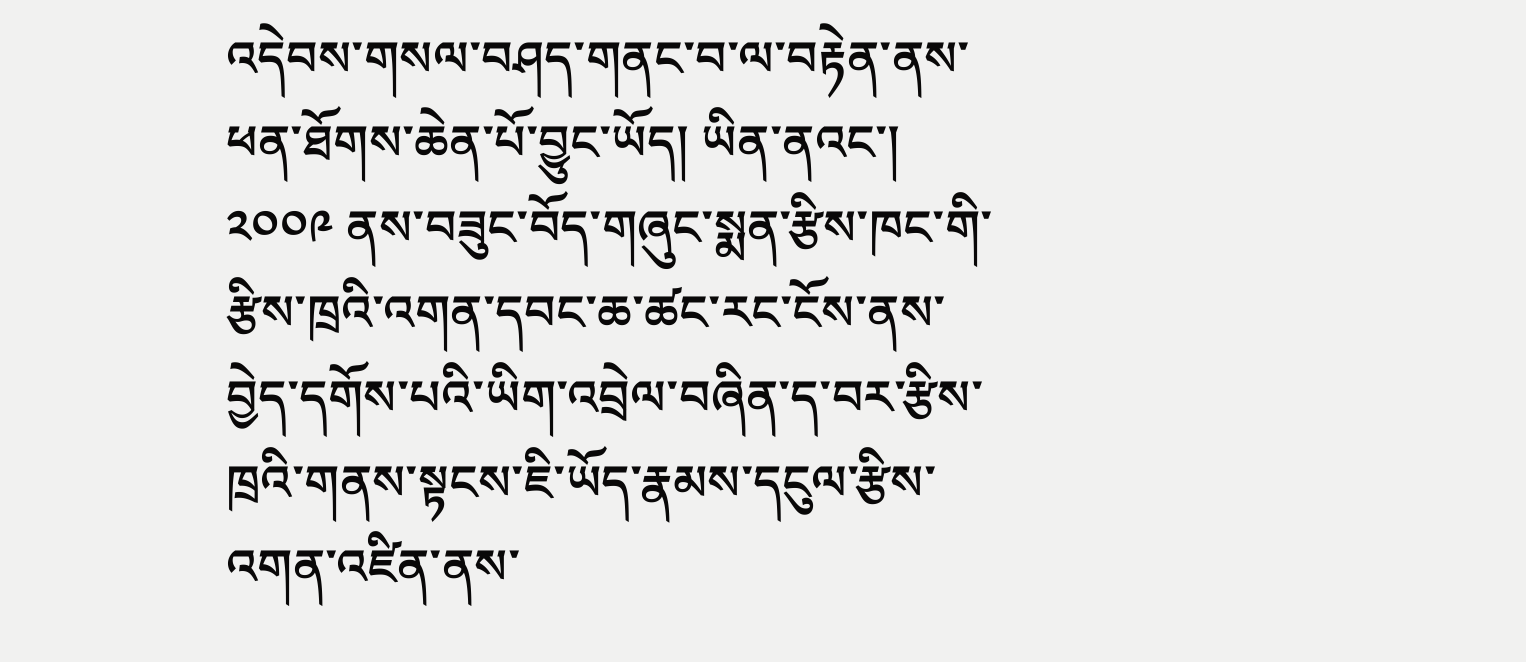འདེབས་གསལ་བཤད་གནང་བ་ལ་བརྟེན་ནས་ཕན་ཐོགས་ཆེན་པོ་བྱུང་ཡོད། ཡིན་ནའང་། ༢༠༠༩ ནས་བཟུང་བོད་གཞུང་སྨན་རྩིས་ཁང་གི་རྩིས་ཁྲའི་འགན་དབང་ཆ་ཚང་རང་ངོས་ནས་བྱེད་དགོས་པའི་ཡིག་འབྲེལ་བཞིན་ད་བར་རྩིས་ཁྲའི་གནས་སྟངས་ཇི་ཡོད་རྣམས་དངུལ་རྩིས་འགན་འཛིན་ནས་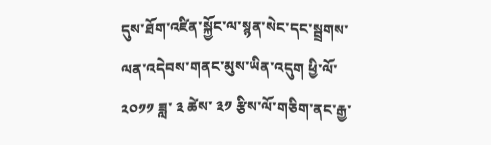དུས་ཐོག་འཛིན་སྐྱོང་ལ་སྙན་སེང་དང་སྦྲགས་ལན་འདེབས་གནང་མུས་ཡིན་འདུག ཕྱི་ལོ་ ༢༠༡༡ ཟླ་ ༣ ཚེས་ ༣༡ རྩིས་ལོ་གཅིག་ནང་རྒྱ་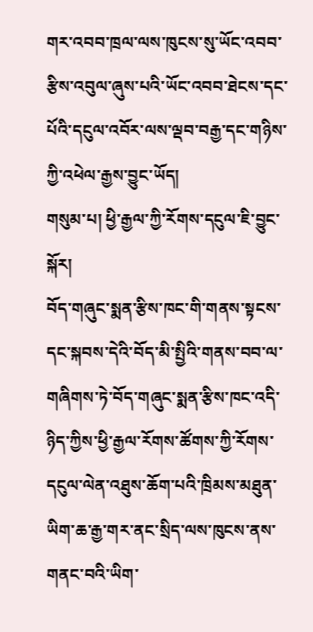གར་འབབ་ཁྲལ་ལས་ཁུངས་སུ་ཡོང་འབབ་རྩིས་འབུལ་ཞུས་པའི་ཡོང་འབབ་ཐེངས་དང་པོའི་དངུལ་འབོར་ལས་ལྡབ་བརྒྱ་དང་གཉིས་ཀྱི་འཕེལ་རྒྱས་བྱུང་ཡོད།
གསུམ་པ། ཕྱི་རྒྱལ་ཀྱི་རོགས་དངུལ་ཇི་བྱུང་སྐོར།
བོད་གཞུང་སྨན་རྩིས་ཁང་གི་གནས་སྟངས་དང་སྐབས་དེའི་བོད་མི་སྤྱིའི་གནས་བབ་ལ་གཞིགས་ཏེ་བོད་གཞུང་སྨན་རྩིས་ཁང་འདི་ཉིད་ཀྱིས་ཕྱི་རྒྱལ་རོགས་ཚོགས་ཀྱི་རོགས་དངུལ་ལེན་འཐུས་ཆོག་པའི་ཁྲིམས་མཐུན་ཡིག་ཆ་རྒྱ་གར་ནང་སྲིད་ལས་ཁུངས་ནས་གནང་བའི་ཡིག་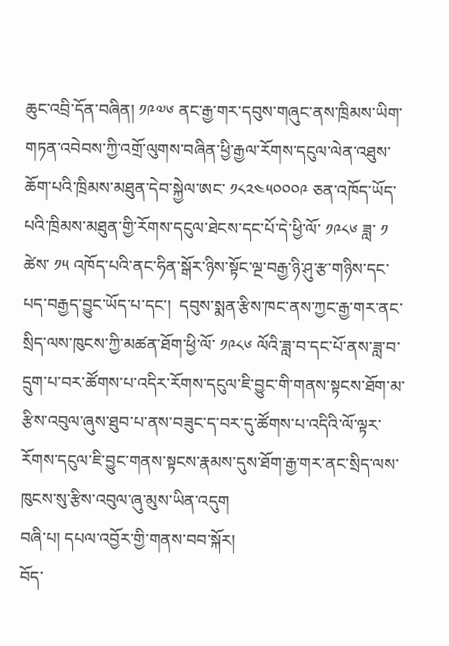ཆུང་འབྲི་དོན་བཞིན། ༡༩༧༦ ནང་རྒྱ་གར་དབུས་གཞུང་ནས་ཁྲིམས་ཡིག་གཏན་འབེབས་ཀྱི་འགྲོ་ལུགས་བཞིན་ཕྱི་རྒྱལ་རོགས་དངུལ་ལེན་འཐུས་ཆོག་པའི་ཁྲིམས་མཐུན་དེབ་སྐྱེལ་ཨང་ ༡༨༢༤༥༠༠༠༩ ཅན་འཁོད་ཡོད་པའི་ཁྲིམས་མཐུན་གྱི་རོགས་དངུལ་ཐེངས་དང་པོ་དེ་ཕྱི་ལོ་ ༡༩༨༦ ཟླ་ ༡ ཚེས་ ༡༥ འཁོད་པའི་ནང་ཧིན་སྒོར་ཉིས་སྟོང་ལྔ་བརྒྱ་ཉི་ཤུ་རྩ་གཉིས་དང་པད་བརྒྱད་བྱུང་ཡོད་པ་དང་།  དབུས་སྨན་རྩིས་ཁང་ནས་ཀྱང་རྒྱ་གར་ནང་སྲིད་ལས་ཁུངས་ཀྱི་མཚན་ཐོག་ཕྱི་ལོ་ ༡༩༨༦ ལོའི་ཟླ་བ་དང་པོ་ནས་ཟླ་བ་དྲུག་པ་བར་ཚོགས་པ་འདིར་རོགས་དངུལ་ཇི་བྱུང་གི་གནས་སྟངས་ཐོག་མ་རྩིས་འབུལ་ཞུས་ཐུབ་པ་ནས་བཟུང་ད་བར་དུ་ཚོགས་པ་འདིའི་ལོ་ལྟར་རོགས་དངུལ་ཇི་བྱུང་གནས་སྟངས་རྣམས་དུས་ཐོག་རྒྱ་གར་ནང་སྲིད་ལས་ཁུངས་སུ་རྩིས་འབུལ་ཞུ་མུས་ཡིན་འདུག
བཞི་པ། དཔལ་འབྱོར་གྱི་གནས་བབ་སྐོར།
བོད་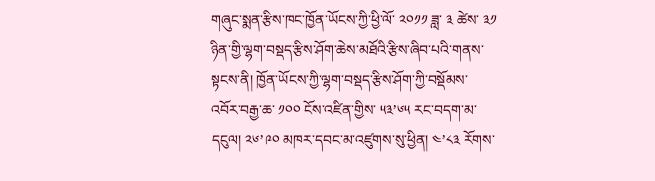གཞུང་སྨན་རྩིས་ཁང་ཁྱོན་ཡོངས་ཀྱི་ཕྱི་ལོ་ ༢༠༡༡ ཟླ་ ༣ ཚེས་ ༣༡ ཉིན་གྱི་ལྷག་བསྡད་རྩིས་ཤོག་ཆེས་མཐོའི་རྩིས་ཞིབ་པའི་གནས་སྟངས་ནི། ཁྱོན་ཡོངས་ཀྱི་ལྷག་བསྡད་རྩིས་ཤོག་ཀྱི་བསྡོམས་འབོར་བརྒྱ་ཆ་ ༡༠༠ ངོས་འཛིན་གྱིས་ ༥༣’༦༥ རང་བདག་མ་དངུལ། ༢༦’༩༠ མཁར་དབང་མ་འཛུགས་སུ་ཕྱིན། ༤’༨༣ རོགས་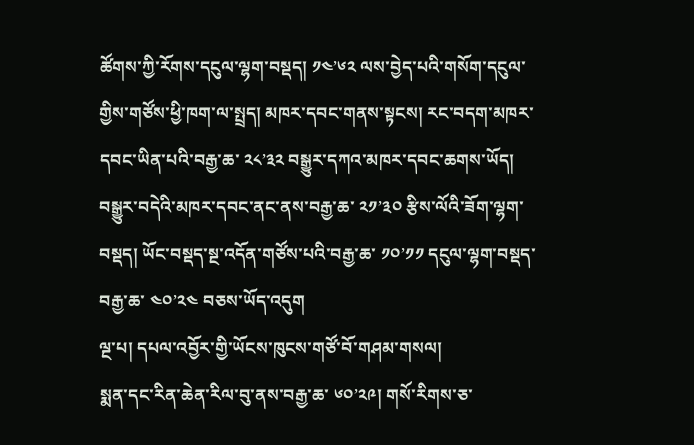ཚོགས་ཀྱི་རོགས་དངུལ་ལྷག་བསྡད། ༡༤’༦༢ ལས་བྱེད་པའི་གསོག་དངུལ་གྱིས་གཙོས་ཕྱི་ཁག་ལ་སྤྲད། མཁར་དབང་གནས་སྟངས། རང་བདག་མཁར་དབང་ཡིན་པའི་བརྒྱ་ཆ་ ༢༨’༣༢ བསྒྱུར་དཀའ་མཁར་དབང་ཆགས་ཡོད། བསྒྱུར་བདེའི་མཁར་དབང་ནང་ནས་བརྒྱ་ཆ་ ༢༡’༣༠ རྩིས་ལོའི་ཟོག་ལྷག་བསྡད། ཡོང་བསྡད་སྔ་འདོན་གཙོས་པའི་བརྒྱ་ཆ་ ༡༠’༡༡ དངུལ་ལྷག་བསྡད་བརྒྱ་ཆ་ ༤༠’༢༤ བཅས་ཡོད་འདུག
ལྔ་པ། དཔལ་འབྱོར་གྱི་ཡོངས་ཁུངས་གཙོ་བོ་གཤམ་གསལ།
སྨན་དང་རིན་ཆེན་རིལ་བུ་ནས་བརྒྱ་ཆ་ ༦༠’༢༩། གསོ་རིགས་ཅ་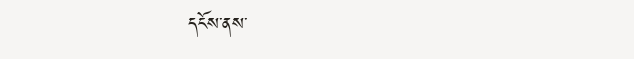དངོས་ནས་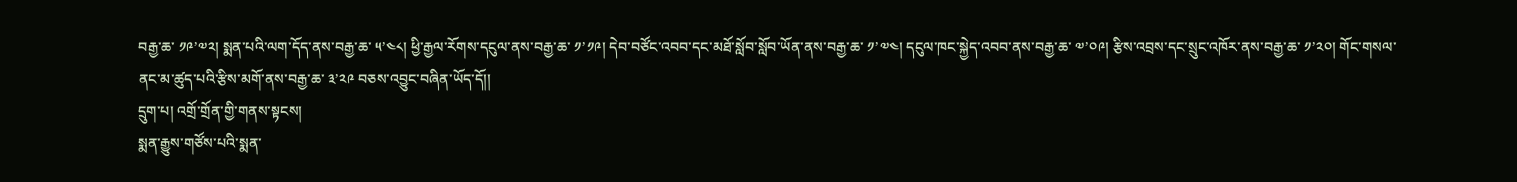བརྒྱ་ཆ་ ༡༩’༧༢། སྨན་པའི་ལག་དོད་ནས་བརྒྱ་ཆ་ ༥’༤༨། ཕྱི་རྒྱལ་རོགས་དངུལ་ནས་བརྒྱ་ཆ་ ༡’༡༩། དེབ་བཙོང་འབབ་དང་མཐོ་སློབ་སློབ་ཡོན་ནས་བརྒྱ་ཆ་ ༡’༧༤། དངུལ་ཁང་སྐྱེད་འབབ་ནས་བརྒྱ་ཆ་ ༧’༠༩། རྩིས་འབྲས་དང་སྲུང་འཁོར་ནས་བརྒྱ་ཆ་ ༡’༢༠། གོང་གསལ་ནང་མ་ཚུད་པའི་རྩིས་མགོ་ནས་བརྒྱ་ཆ་ ༣’༢༩ བཅས་འབྱུང་བཞིན་ཡོད་དོ།།
དྲུག་པ། འགྲོ་གྲོན་གྱི་གནས་སྟངས།
སྨན་རྒྱུས་གཙོས་པའི་སྨན་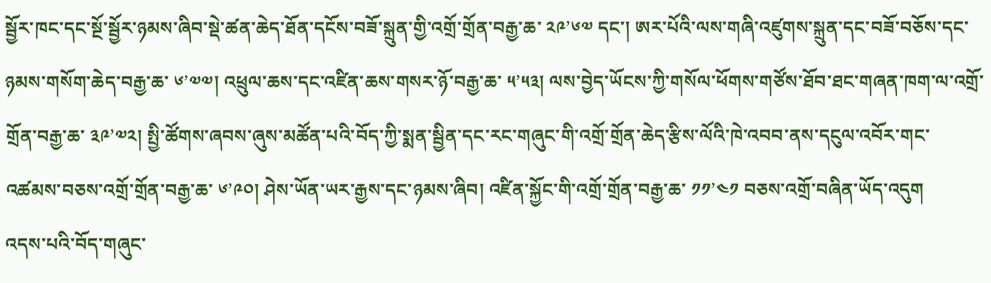སྦྱོར་ཁང་དང་སྔོ་སྦྱོར་ཉམས་ཞིབ་སྡེ་ཚན་ཆེད་ཐོན་དངོས་བཟོ་སྐྲུན་གྱི་འགྲོ་གྲོན་བརྒྱ་ཆ་ ༢༩’༦༧ དང་། ཨར་པོའི་ལས་གཞི་འཛུགས་སྐྲུན་དང་བཟོ་བཅོས་དང་ཉམས་གསོག་ཆེད་བརྒྱ་ཆ་ ༦’༧༧། འཕྲུལ་ཆས་དང་འཛིན་ཆས་གསར་ཉོ་བརྒྱ་ཆ་ ༥’༥༣། ལས་བྱེད་ཡོངས་ཀྱི་གསོལ་ཕོགས་གཙོས་ཐོབ་ཐང་གཞན་ཁག་ལ་འགྲོ་གྲོན་བརྒྱ་ཆ་ ༣༩’༧༢། སྤྱི་ཚོགས་ཞབས་ཞུས་མཚོན་པའི་བོད་ཀྱི་སྨན་སྦྱིན་དང་རང་གཞུང་གི་འགྲོ་གྲོན་ཆེད་རྩིས་ལོའི་ཁེ་འབབ་ནས་དངུལ་འབོར་གང་འཚམས་བཅས་འགྲོ་གྲོན་བརྒྱ་ཆ་ ༦’༩༠། ཤེས་ཡོན་ཡར་རྒྱས་དང་ཉམས་ཞིབ། འཛིན་སྐྱོང་གི་འགྲོ་གྲོན་བརྒྱ་ཆ་ ༡༡’༤༡ བཅས་འགྲོ་བཞིན་ཡོད་འདུག
འདས་པའི་བོད་གཞུང་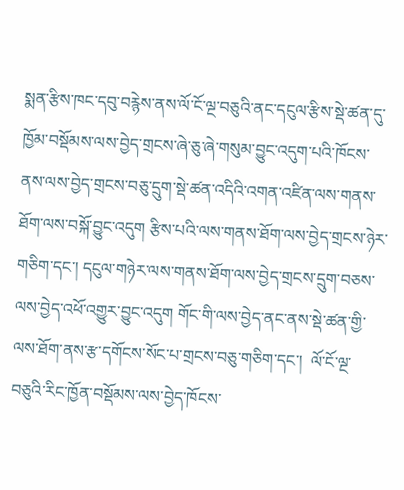སྨན་རྩིས་ཁང་དབུ་བརྙེས་ནས་ལོ་ངོ་ལྔ་བཅུའི་ནང་དངུལ་རྩིས་སྡེ་ཚན་དུ་ཁྱོམ་བསྡོམས་ལས་བྱེད་གྲངས་ཞེ་ཅུ་ཞེ་གསུམ་བྱུང་འདུག་པའི་ཁོངས་ནས་ལས་བྱེད་གྲངས་བཅུ་དྲུག་སྡེ་ཚན་འདིའི་འགན་འཛིན་ལས་གནས་ཐོག་ལས་བསྐོ་བྱུང་འདུག རྩིས་པའི་ལས་གནས་ཐོག་ལས་བྱེད་གྲངས་ཉེར་གཅིག་དང་། དངུལ་གཉེར་ལས་གནས་ཐོག་ལས་བྱེད་གྲངས་དྲུག་བཅས་ལས་བྱེད་འཕོ་འགྱུར་བྱུང་འདུག གོང་གི་ལས་བྱེད་ནང་ནས་སྡེ་ཚན་གྱི་ལས་ཐོག་ནས་རྩ་དགོངས་སོང་པ་གྲངས་བཅུ་གཅིག་དང་།  ལོ་ངོ་ལྔ་བཅུའི་རིང་ཁྱོན་བསྡོམས་ལས་བྱེད་ཁོངས་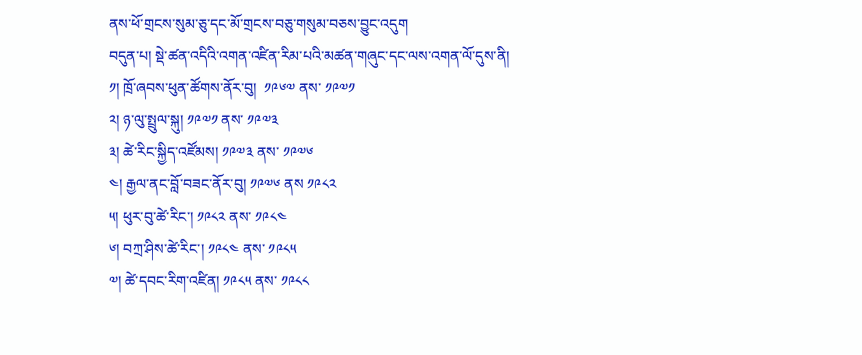ནས་ཕོ་གྲངས་སུམ་ཅུ་དང་མོ་གྲངས་བཅུ་གསུམ་བཅས་བྱུང་འདུག
བདུན་པ། སྡེ་ཚན་འདིའི་འགན་འཛིན་རིམ་པའི་མཚན་གཞུང་དང་ལས་འགན་ལོ་དུས་ནི།
༡། ཁྲོ་ཞབས་ཕུན་ཚོགས་ནོར་བུ།  ༡༩༦༧ ནས་ ༡༩༧༡
༢། ཉ་ལུ་སྤྲུལ་སྐུ། ༡༩༧༡ ནས་ ༡༩༧༣
༣། ཚེ་རིང་སྐྱིད་འཛོམས། ༡༩༧༣ ནས་ ༡༩༧༦
༤། རྒྱལ་ནང་བློ་བཟང་ནོར་བུ། ༡༩༧༦ ནས ༡༩༨༢
༥། ཕུར་བུ་ཚེ་རིང་། ༡༩༨༢ ནས་ ༡༩༨༤
༦། བཀྲ་ཤིས་ཚེ་རིང་། ༡༩༨༤ ནས་ ༡༩༨༥
༧། ཚེ་དབང་རིག་འཛིན། ༡༩༨༥ ནས་ ༡༩༨༨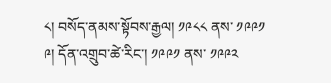༨། བསོད་ནམས་སྟོབས་རྒྱལ། ༡༩༨༨ ནས་ ༡༩༩༡
༩། དོན་འགྲུབ་ཚེ་རིང་། ༡༩༩༡ ནས་ ༡༩༩༢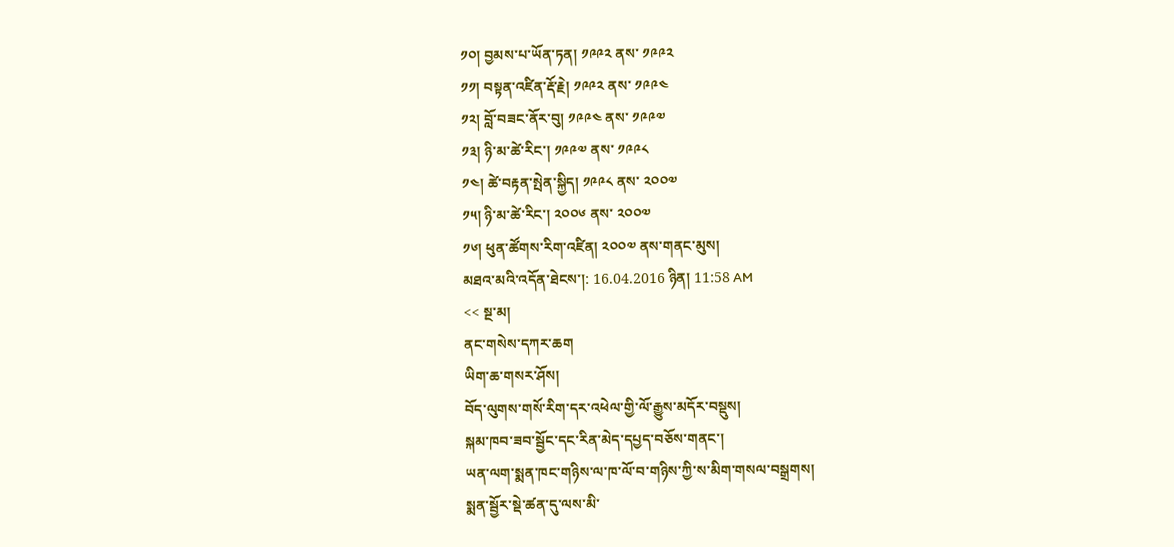༡༠། བྱམས་པ་ཡོན་ཏན། ༡༩༩༢ ནས་ ༡༩༩༢
༡༡། བསྟན་འཛིན་རྡོ་རྗེ། ༡༩༩༢ ནས་ ༡༩༩༤
༡༢། བློ་བཟང་ནོར་བུ། ༡༩༩༤ ནས་ ༡༩༩༧
༡༣། ཉི་མ་ཚེ་རིང་། ༡༩༩༧ ནས་ ༡༩༩༨
༡༤། ཚེ་བརྟན་སྤེན་སྐྱིད། ༡༩༩༨ ནས་ ༢༠༠༧
༡༥། ཉི་མ་ཚེ་རིང་། ༢༠༠༦ ནས་ ༢༠༠༧
༡༦། ཕུན་ཚོགས་རིག་འཛིན། ༢༠༠༧ ནས་གནང་མུས།
མཐའ་མའི་འདོན་ཐེངས་།: 16.04.2016 ཉིན། 11:58 AM
<< སྔ་མ།
ནང་གསེས་དཀར་ཆག
ཡིག་ཆ་གསར་ཤོས།
བོད་ལུགས་གསོ་རིག་དར་འཕེལ་གྱི་ལོ་རྒྱུས་མདོར་བསྡུས།
སྐམ་ཁབ་ཟབ་སྦྱོང་དང་རིན་མེད་དཔྱད་བཅོས་གནང་།
ཡན་ལག་སྨན་ཁང་གཉིས་ལ་ཁ་ལོ་བ་གཉིས་ཀྱི་ས་མིག་གསལ་བསྒྲགས།
སྨན་སྦྱོར་སྡེ་ཚན་དུ་ལས་མི་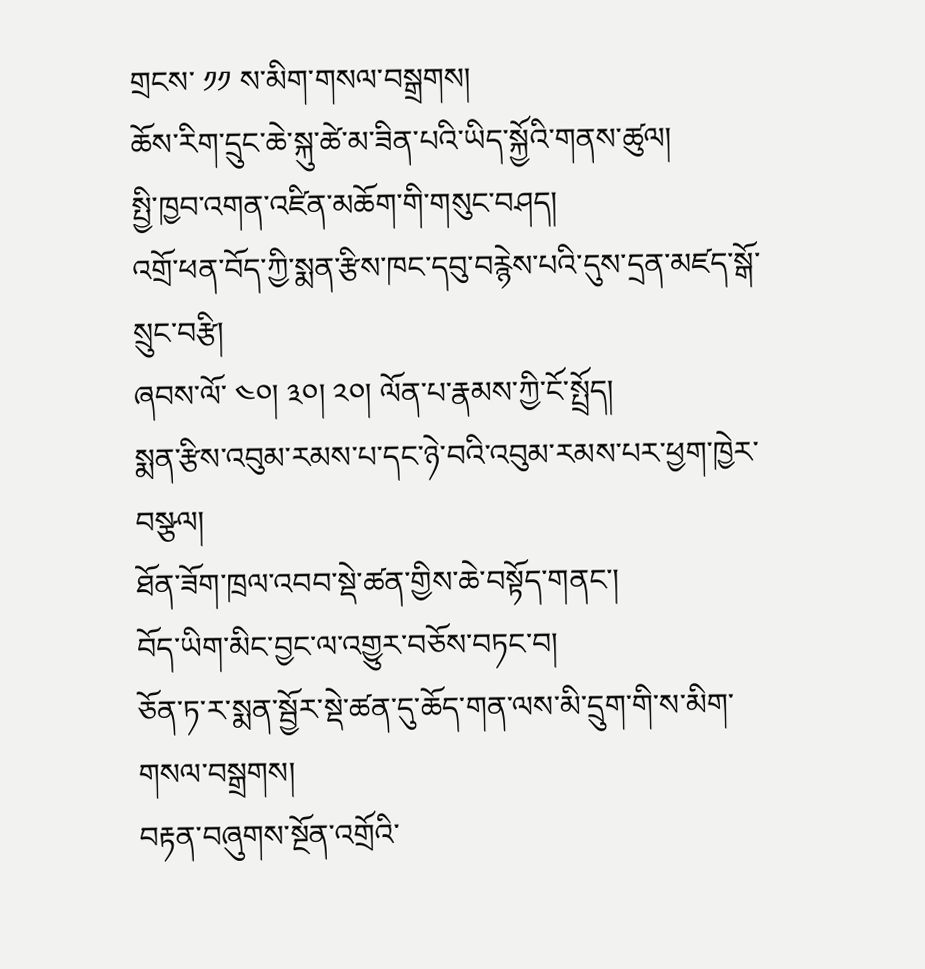གྲངས་ ༡༡ ས་མིག་གསལ་བསྒྲགས།
ཆོས་རིག་དྲུང་ཆེ་སྐུ་ཚེ་མ་ཟིན་པའི་ཡིད་སྐྱོའི་གནས་ཚུལ།
སྤྱི་ཁྱབ་འགན་འཛིན་མཆོག་གི་གསུང་བཤད།
འགྲོ་ཕན་བོད་ཀྱི་སྨན་རྩིས་ཁང་དབུ་བརྙེས་པའི་དུས་དྲན་མཛད་སྒོ་སྲུང་བརྩི།
ཞབས་ལོ་ ༤༠། ༣༠། ༢༠། ལོན་པ་རྣམས་ཀྱི་ངོ་སྤྲོད།
སྨན་རྩིས་འབུམ་རམས་པ་དང་ཉེ་བའི་འབུམ་རམས་པར་ཕྱག་ཁྱེར་བསྩལ།
ཐོན་ཟོག་ཁྲལ་འབབ་སྡེ་ཚན་གྱིས་ཆེ་བསྟོད་གནང་།
བོད་ཡིག་མིང་བྱང་ལ་འགྱུར་བཅོས་བཏང་བ།
ཅོན་ཏ་ར་སྨན་སྦྱོར་སྡེ་ཚན་དུ་ཆོད་གན་ལས་མི་དྲུག་གི་ས་མིག་གསལ་བསྒྲགས།
བརྟན་བཞུགས་སྔོན་འགྲོའི་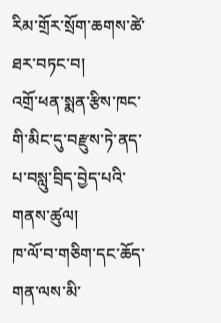རིམ་གྲོར་སྲོག་ཆགས་ཚེ་ཐར་བཏང་བ།
འགྲོ་ཕན་སྨན་རྩིས་ཁང་གི་མིང་དུ་བརྫུས་ཏེ་ནད་པ་བསླུ་བྲིད་བྱེད་པའི་གནས་ཚུལ།
ཁ་ལོ་བ་གཅིག་དང་ཆོད་གན་ལས་མི་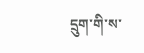དྲུག་གི་ས་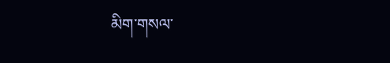མིག་གསལ་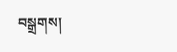བསྒྲགས།